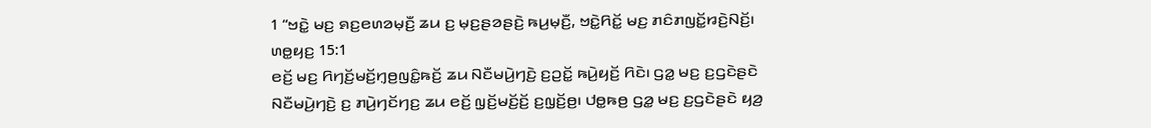1 “ꤠꤢꤧ꤭ ꤗꤢ꤬ ꤎꤢ꤬ꤕꤛꤤꤗ꤫ꤢꤪ꤬ ꤘꤣ ꤢ꤬ ꤗ꤫ꤢ꤬ꤔꤤꤔꤢꤧ꤬ ꤒꤣ꤬ꤗ꤫ꤢꤪ꤬, ꤠꤢꤧ꤭ꤖꤢꤩ꤭ ꤗꤢ꤬ ꤊꤢꤨꤊꤜꤢꤩ꤭ꤙꤢꤧ꤬ꤡꤢꤩ꤬꤯
ꤛꤥ꤭ꤟꤢ꤬ 15:1
ꤕꤢꤩ꤬ ꤗꤢ꤬ ꤖꤚꤢꤩ꤬ꤗꤢꤩ꤬ꤚ꤫ꤥ꤬ꤜꤢꤨ꤭ꤒꤢꤩ꤬ ꤘꤣ ꤡꤢꤪꤗꤣꤧ꤬ꤚꤢꤧ꤬ ꤢ꤬ꤑꤢꤩ꤭ ꤒꤣꤧ꤬ꤟꤢꤩ꤬ ꤖꤢꤧ꤯ ꤞꤤ꤭ ꤗꤢ꤬ ꤢ꤬ꤞꤢꤧꤔꤢꤧ ꤡꤢꤪꤗꤣꤧ꤬ꤚꤢꤧ꤬ ꤢ꤬ ꤊꤣꤧ꤬ꤚꤢꤩꤚꤢ꤬ ꤘꤣ ꤕꤢꤩ꤬ ꤜ꤫ꤢꤩ꤬ꤗꤢꤩ꤬ꤢꤩ꤬ ꤢ꤬ꤜ꤫ꤢꤩ꤬ꤥ꤬꤯ ꤓꤥ꤭ꤒꤥ꤬ ꤞꤤ꤭ ꤗꤢ꤬ ꤢ꤬ꤞꤢꤧꤔꤢꤧ ꤟꤤ꤬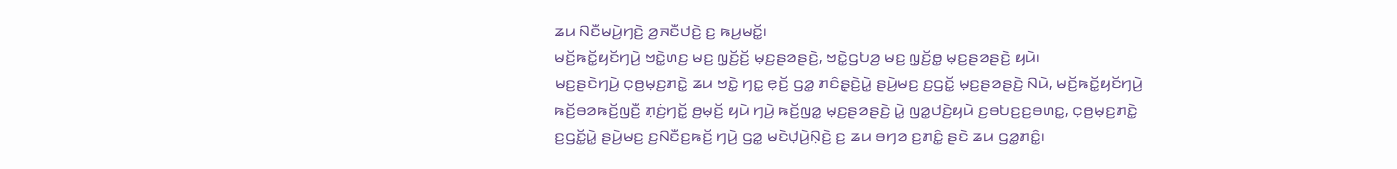ꤘꤣ ꤡꤢꤪꤗꤣꤧ꤬ꤚꤢꤧ꤬ ꤤ꤬ꤏꤢꤪꤓꤢꤧ꤬ ꤢ꤬ ꤒꤣ꤬ꤗꤢꤩ꤭꤯
ꤗꤢꤩ꤬ꤒꤢꤩ꤭ꤟꤢꤩꤚꤣꤧ꤬ ꤠꤢꤧ꤭ꤛꤢ꤬ ꤗꤢ꤬ ꤜ꤫ꤢꤩ꤬ꤢꤩ꤬ ꤗ꤫ꤢ꤬ꤔꤤꤔꤢꤧ꤬, ꤠꤢꤧ꤭ꤞꤝꤤ꤬ ꤗꤢ꤬ ꤜ꤫ꤢꤩ꤬ꤥ꤭ ꤗ꤫ꤢ꤬ꤔꤤꤔꤢꤧ꤬ ꤟꤣꤧ꤯
ꤗꤢ꤬ꤔꤢꤧꤚꤣꤧ꤬ ꤍ꤫ꤥ꤬ꤗ꤫ꤢ꤬ꤊꤢꤧ꤭ ꤘꤣ ꤠꤢꤧ꤭ ꤚꤢ꤭ ꤕ꤫ꤢꤩ꤬ ꤞꤤ꤭ ꤊꤢꤨꤔ꤫ꤢꤧ꤬ꤣꤧ꤭ ꤔꤣꤧ꤬ꤗꤢ꤬ ꤢ꤬ꤞꤢꤩ꤭ ꤗ꤫ꤢ꤬ꤔꤤꤔꤢꤧ꤬ ꤡꤣꤧ, ꤗꤢꤩ꤬ꤒꤢꤩ꤭ꤟꤢꤩꤚꤣꤧ꤬ ꤒꤢꤩ꤬ꤋꤤꤒꤢꤩ꤬ꤜꤢꤪ꤬ ꤊ꤫ꤢꤦ꤬ꤚꤢꤩ꤭ ꤥ꤬ꤗ꤫ꤢꤩ꤬ ꤟꤣꤧ ꤚꤣꤧ꤬ ꤒꤢꤩ꤬ꤜꤤ꤭ ꤗ꤫ꤢ꤬ꤔꤤꤔꤢꤧ꤬ ꤣꤧ꤭ ꤜꤤ꤭ꤓꤢꤧ꤬ꤟꤣꤧ ꤢ꤬ꤋꤝꤢ꤬ꤢ꤬ꤋꤛꤢ꤭, ꤍ꤫ꤥ꤬ꤗ꤫ꤢ꤬ꤊꤢꤧ꤭ ꤢ꤬ꤞꤢꤩ꤭ꤣꤧ꤭ ꤔꤣꤧ꤬ꤗꤢ꤬ ꤢ꤬ꤡꤢꤪꤢ꤬ꤒꤢꤩ꤬ ꤚꤣꤧ꤬ ꤞꤤ꤭ ꤗꤢꤧꤓ꤫ꤣꤧ꤬ꤡ꤫ꤢꤧ꤬ ꤢ꤬ ꤘꤣ ꤋꤚꤤ ꤢ꤬ꤊꤢꤨ꤭ ꤔꤢꤧ ꤘꤣ ꤞꤤ꤭ꤊꤢꤨ꤭꤯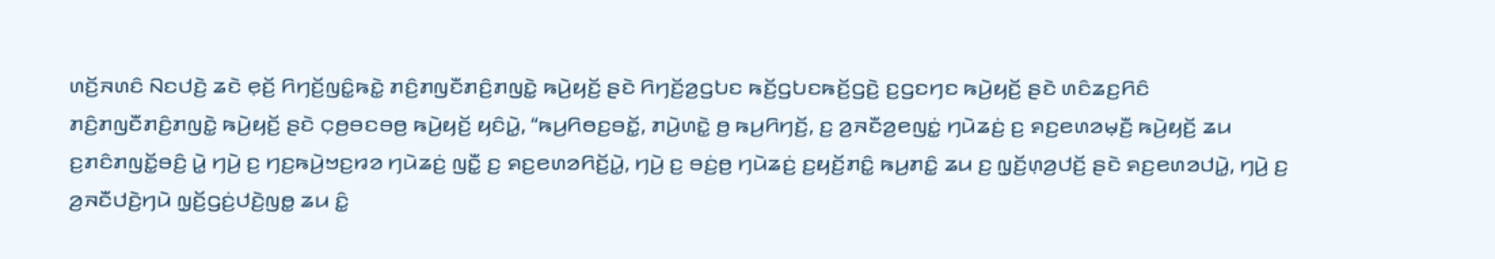ꤛꤢꤩ꤬ꤏꤛꤢꤨ ꤡꤢꤓꤢꤧ꤬ ꤘꤢꤧ ꤕ꤫ꤢꤩ꤬ ꤖꤚꤢꤩ꤬ꤜꤢꤨ꤭ꤒꤢꤧ꤭ ꤊꤢꤨ꤬ꤊꤜꤢꤪꤊꤢꤨ꤬ꤊꤜꤢꤧ꤭ ꤒꤣꤧ꤬ꤟꤢꤩ꤬ ꤔꤢꤧ ꤖꤚꤢꤩ꤬ꤤ꤬ꤞꤝꤢ ꤒꤢꤩ꤬ꤞꤝꤢꤒꤢꤩ꤬ꤞꤢꤧ꤬ ꤢ꤬ꤞꤢꤚꤢ ꤒꤣꤧ꤬ꤟꤢꤩ꤬ ꤔꤢꤧ ꤛꤢꤨꤘꤢ꤬ꤖꤢꤨ ꤊꤢꤨ꤬ꤊꤜꤢꤪꤊꤢꤨ꤬ꤊꤜꤢꤧ꤭ ꤒꤣꤧ꤬ꤟꤢꤩ꤬ ꤔꤢꤧ ꤍ꤫ꤥ꤬ꤋꤢꤋꤥ꤬ ꤒꤣꤧ꤬ꤟꤢꤩ꤬ ꤟꤢꤨꤣꤧ꤭, “ꤒꤣ꤬ꤖꤥꤢ꤬ꤋꤢꤩ꤭, ꤊꤣꤧ꤬ꤛꤢꤧ꤭ ꤥ꤬ ꤒꤣ꤬ꤖꤚꤢꤩ꤬, ꤢ꤬ ꤤ꤬ꤏꤢꤪꤤ꤬ꤕꤜꤢꤦ꤭ ꤚꤣꤧꤘꤢꤦ꤬ ꤢ꤬ ꤎꤢ꤬ꤕꤛꤤꤗ꤫ꤢꤪ꤬ ꤒꤣꤧ꤬ꤟꤢꤩ꤬ ꤘꤣ ꤢ꤬ꤊꤢꤨꤊꤜꤢꤩ꤭ꤋꤢꤨ꤬ ꤣꤧ꤭ ꤚꤣꤧ꤬ ꤢ꤬ ꤚꤢ꤬ꤒꤣꤧ꤬ꤠꤢ꤬ꤙꤤ ꤚꤣꤧꤘꤢꤦ꤬ ꤜꤢꤪ꤭ ꤢ꤬ ꤎꤢ꤬ꤕꤛꤤꤖꤢꤩ꤬ꤣꤧ꤭, ꤚꤣꤧ꤬ ꤢ꤬ ꤋꤢꤦ꤬ꤥ꤬ ꤚꤣꤧꤘꤢꤦ꤬ ꤢ꤬ꤟꤢꤩ꤬ꤊꤢꤨ꤭ ꤒꤣ꤬ꤊꤢꤨ꤭ ꤘꤣ ꤢ꤬ ꤜ꤫ꤢꤩ꤬ꤛ꤫ꤤ꤬ꤓꤢꤩ꤬ ꤔꤢꤧ ꤎꤢ꤬ꤕꤛꤤꤓꤣꤧ꤭, ꤚꤣꤧ꤬ ꤢ꤬ ꤤ꤬ꤏꤢꤪꤓꤢꤧ꤬ꤚꤣꤧ ꤜ꤫ꤢꤩ꤬ꤞꤢꤦ꤬ꤓꤢꤧ꤬ꤜꤥ꤭ ꤘꤣ ꤢꤨ꤭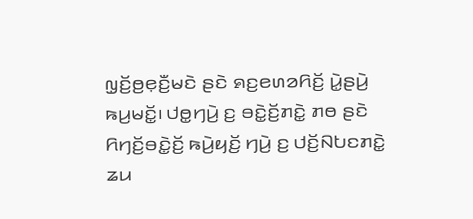ꤜ꤫ꤢꤩ꤬ꤥ꤬ꤕ꤫ꤢꤪ꤬ꤗꤢꤧ ꤔꤢꤧ ꤎꤢ꤬ꤕꤛꤤꤖꤢꤩ꤬ ꤣꤧ꤭ꤔꤣꤧ꤬ ꤒꤣ꤬ꤗꤢꤩ꤭꤯ ꤓꤥ꤭ꤚꤣꤧ꤬ ꤢ꤬ ꤋꤢꤧ꤭ꤢꤩ꤬ꤊꤢꤧ꤭ ꤊꤥ ꤔꤢꤧ ꤖꤚꤢꤩ꤬ꤋꤢꤧ꤭ꤢꤩ꤬ ꤒꤣꤧ꤬ꤟꤢꤩ꤬ ꤚꤣꤧ꤬ ꤢ꤬ ꤓꤢꤩ꤬ꤡꤝꤢꤊꤢꤧ꤭ ꤘꤣ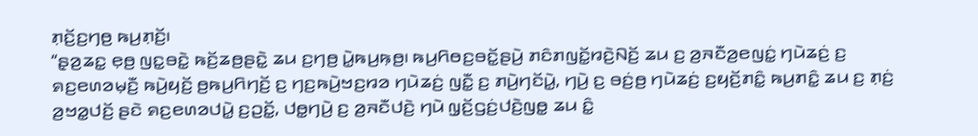ꤊ꤫ꤢꤩ꤬ꤢ꤬ꤚꤥ꤬ ꤒꤣ꤬ꤊ꤫ꤢꤩ꤬꤯
“ꤔ꤫ꤤ꤬ꤘꤢ꤭ ꤕ꤫ꤥ꤬ ꤜꤢ꤭ꤋꤢꤧ꤭ ꤒꤢꤩ꤬ꤘꤥ꤬ꤔꤢꤧ꤭ ꤘꤣ ꤢ꤬ꤚꤥ꤬ ꤣꤧ꤭ꤒꤣ꤬ꤒ꤫ꤥ꤬꤯ ꤒꤣ꤬ꤖꤥꤢ꤬ꤋꤢꤩ꤭ꤔꤣꤧ꤬ ꤊꤢꤨꤊꤜꤢꤩ꤭ꤙꤢꤧ꤬ꤡꤢꤩ꤬ ꤘꤣ ꤢ꤬ ꤤ꤬ꤏꤢꤪꤤ꤬ꤕꤜꤢꤦ꤭ ꤚꤣꤧꤘꤢꤦ꤬ ꤢ꤬ ꤎꤢ꤬ꤕꤛꤤꤗ꤫ꤢꤪ꤬ ꤒꤣꤧ꤬ꤟꤢꤩ꤬ ꤥ꤬ꤒꤣ꤬ꤖꤚꤢꤩ꤬ ꤢ꤬ ꤚꤢ꤬ꤒꤣꤧ꤬ꤠꤢ꤬ꤙꤤ ꤚꤣꤧꤘꤢꤦ꤬ ꤜꤢꤪ꤭ ꤢ꤬ ꤊꤣꤧ꤬ꤚꤢꤩꤣꤧ꤭, ꤚꤣꤧ꤬ ꤢ꤬ ꤋꤢꤦ꤬ꤥ꤬ ꤚꤣꤧꤘꤢꤦ꤬ ꤢ꤬ꤟꤢꤩ꤬ꤊꤢꤨ꤭ ꤒꤣ꤬ꤊꤢꤨ꤭ ꤘꤣ ꤢ꤬ ꤊ꤫ꤢꤦ꤬ ꤤ꤬ꤠꤤ꤭ꤓꤢꤩ꤬ ꤔꤢꤧ ꤎꤢ꤬ꤕꤛꤤꤓꤣꤧ꤭ ꤢ꤬ꤑꤢꤩ꤭, ꤓꤥ꤭ꤚꤣꤧ꤬ ꤢ꤬ ꤤ꤬ꤏꤢꤪꤓꤢꤧ꤬ ꤚꤣꤧ ꤜ꤫ꤢꤩ꤬ꤞꤢꤦ꤬ꤓꤢꤧ꤬ꤜꤥ꤭ ꤘꤣ ꤢꤨ꤭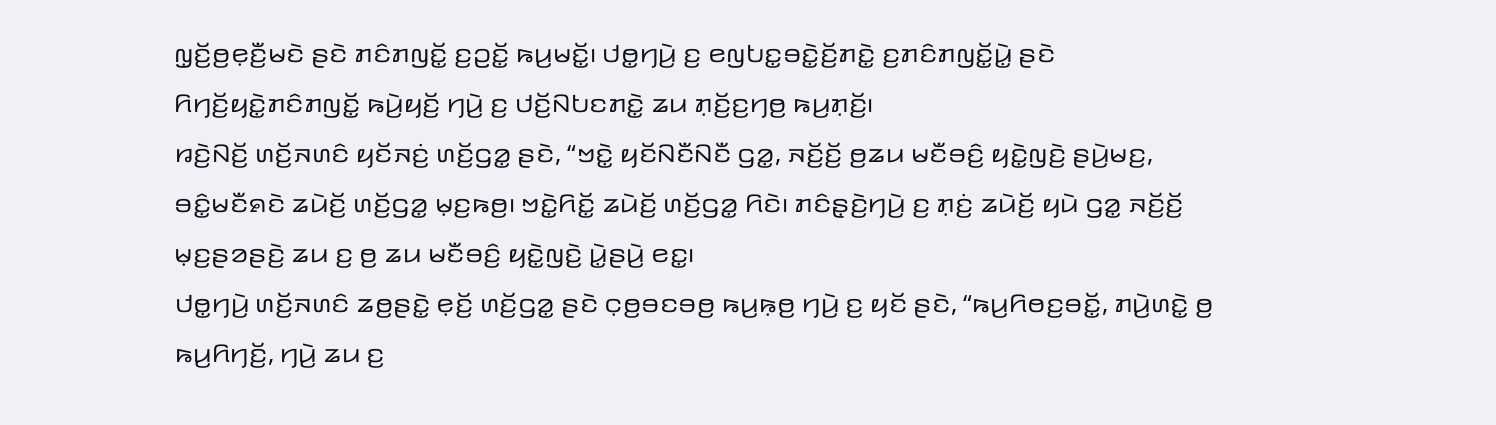ꤜ꤫ꤢꤩ꤬ꤥ꤬ꤕ꤫ꤢꤪ꤬ꤗꤢꤧ ꤔꤢꤧ ꤊꤢꤨꤊꤜꤢꤩ꤭ ꤢ꤬ꤑꤢꤩ꤭ ꤒꤣ꤬ꤗꤢꤩ꤭꤯ ꤓꤥ꤭ꤚꤣꤧ꤬ ꤢ꤬ ꤕꤜꤝꤢ꤭ꤋꤢꤧ꤭ꤢꤩ꤬ꤊꤢꤧ꤭ ꤢ꤬ꤊꤢꤨꤊꤜꤢꤩ꤭ꤣꤧ꤭ ꤔꤢꤧ ꤖꤚꤢꤩ꤬ꤟꤢꤧ꤭ꤊꤢꤨꤊꤜꤢꤩ꤭ ꤒꤣꤧ꤬ꤟꤢꤩ꤬ ꤚꤣꤧ꤬ ꤢ꤬ ꤓꤢꤩ꤬ꤡꤝꤢꤊꤢꤧ꤭ ꤘꤣ ꤊ꤫ꤢꤩ꤬ꤢ꤬ꤚꤥ꤬ ꤒꤣ꤬ꤊ꤫ꤢꤩ꤬꤯
ꤙꤢꤧ꤬ꤡꤢꤩ꤬ ꤛꤢꤩ꤬ꤏꤛꤢꤨ ꤟꤢꤩꤏꤢꤦ꤬ ꤛꤢꤩ꤬ꤞꤤ꤭ ꤔꤢꤧ, “ꤠꤢꤧ꤭ ꤟꤢꤩꤡꤢꤪꤡꤢꤪ ꤞꤤ꤭, ꤏꤢꤩ꤬ꤢꤩ꤬ ꤥ꤬ꤘꤣ ꤗꤢꤪꤋꤢꤨ꤬ ꤟꤢꤧ꤭ꤜꤢꤧ꤬ ꤔꤣꤧ꤬ꤗꤢ꤬, ꤋꤢꤨ꤭ꤗꤢꤪꤎꤢꤧ ꤘꤣꤧꤢꤩ꤬ ꤛꤢꤩ꤬ꤞꤤ꤭ ꤗ꤫ꤢ꤬ꤒꤥ꤬꤯ ꤠꤢꤧ꤭ꤖꤢꤩ꤭ ꤘꤣꤧꤢꤩ꤬ ꤛꤢꤩ꤬ꤞꤤ꤭ ꤖꤢꤧ꤯ ꤊꤢꤨꤔ꤫ꤢꤧ꤬ꤚꤣꤧ꤬ ꤢ꤬ ꤊ꤫ꤢꤦ꤬ ꤘꤣꤧꤢꤩ꤬ ꤟꤣꤧ ꤞꤤ꤭ ꤏꤢꤩ꤬ꤢꤩ꤬ ꤗ꤫ꤢ꤬ꤔꤤꤔꤢꤧ꤬ ꤘꤣ ꤢ꤬ ꤥ꤬ ꤘꤣ ꤗꤢꤪꤋꤢꤨ꤬ ꤟꤢꤧ꤭ꤜꤢꤧ꤬ ꤣꤧ꤭ꤔꤣꤧ꤬ ꤕꤢ꤭꤯
ꤓꤥ꤭ꤚꤣꤧ꤬ ꤛꤢꤩ꤬ꤏꤛꤢꤨ ꤘꤥ꤬ꤔꤢꤧ꤭ ꤕ꤫ꤢꤩ꤬ ꤛꤢꤩ꤬ꤞꤤ꤭ ꤔꤢꤧ ꤍ꤫ꤥ꤬ꤋꤢꤋꤥ꤬ ꤒꤣ꤬ꤒ꤫ꤥ꤬ ꤚꤣꤧ꤬ ꤢ꤬ ꤟꤢꤩ ꤔꤢꤧ, “ꤒꤣ꤬ꤖꤥꤢ꤬ꤋꤢꤩ꤭, ꤊꤣꤧ꤬ꤛꤢꤧ꤭ ꤥ꤬ ꤒꤣ꤬ꤖꤚꤢꤩ꤬, ꤚꤣꤧ꤬ ꤘꤣ ꤢ꤬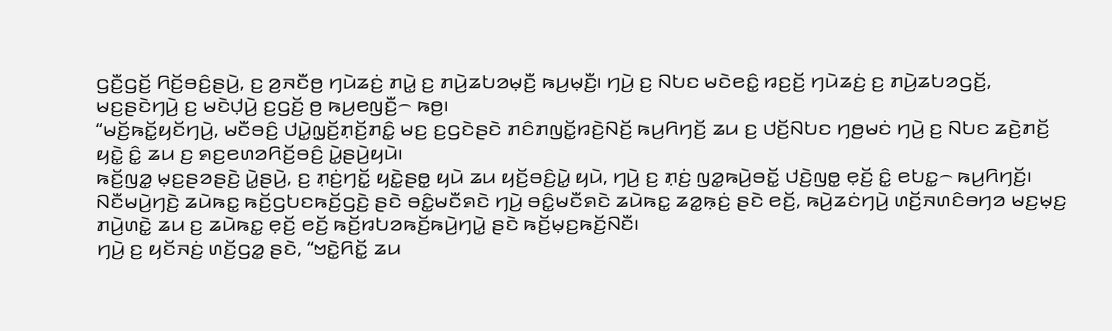ꤞꤢꤪ꤬ꤞꤢꤩ꤬ ꤖꤢꤩ꤬ꤋꤢꤨ꤬ꤔꤣꤧ꤬, ꤢ꤬ ꤤ꤬ꤏꤢꤪꤥ꤬ ꤚꤣꤧꤘꤢꤦ꤬ ꤊꤣꤧ꤭ ꤢ꤬ ꤊꤣꤧ꤬ꤘꤝꤤꤗ꤫ꤢꤪ꤬ ꤒꤣ꤬ꤗ꤫ꤢꤪ꤬꤯ ꤚꤣꤧ꤬ ꤢ꤬ ꤡꤝꤢ ꤗꤢꤧꤕꤢꤨ꤭ ꤙꤢ꤬ꤢꤩ꤬ ꤚꤣꤧꤘꤢꤦ꤬ ꤢ꤬ ꤊꤣꤧ꤬ꤘꤝꤤꤞꤢꤩ꤬, ꤗꤢ꤬ꤔꤢꤧꤚꤣꤧ꤬ ꤢ꤬ ꤗꤢꤧꤓ꤫ꤣꤧ꤬ ꤢ꤬ꤞꤢꤩ꤬ ꤥ꤬ ꤒꤣ꤬ꤕꤜꤢꤪ꤬꤮ ꤒꤥ꤬꤯
“ꤗꤢꤩ꤬ꤒꤢꤩ꤭ꤟꤢꤩꤚꤣꤧ꤬, ꤗꤢꤪꤋꤢꤨ꤬ ꤓꤣꤧ꤭ꤜ꤫ꤢꤩ꤬ꤊ꤫ꤢꤩ꤬ꤊꤢꤨ꤭ ꤗꤢ꤬ ꤢ꤬ꤞꤢꤧꤔꤢꤧ ꤊꤢꤨꤊꤜꤢꤩ꤭ꤙꤢꤧ꤬ꤡꤢꤩ꤬ ꤒꤣ꤬ꤖꤚꤢꤩ꤬ ꤘꤣ ꤢ꤬ ꤓꤢꤩ꤬ꤡꤝꤢ ꤚꤥ꤬ꤗꤢꤦ ꤚꤣꤧ꤬ ꤢ꤬ ꤡꤝꤢ ꤘꤢꤧ꤬ꤊꤢꤩ꤬ ꤟꤢꤧ꤭ ꤢꤨ꤭ ꤘꤣ ꤢ꤬ ꤎꤢ꤬ꤕꤛꤤꤖꤢꤩ꤬ꤋꤢꤨ꤬ ꤣꤧ꤭ꤔꤣꤧ꤬ꤟꤣꤧ꤯
ꤒꤢꤩ꤬ꤜꤤ꤭ ꤗ꤫ꤢ꤬ꤔꤤꤔꤢꤧ꤬ ꤣꤧ꤭ꤔꤣꤧ꤬, ꤢ꤬ ꤊ꤫ꤢꤦ꤬ꤚꤢꤩ꤭ ꤟꤢꤧ꤭ꤔꤥ꤭ ꤟꤣꤧ ꤘꤣ ꤟꤢꤩ꤬ꤋꤢꤨ꤬ꤣꤧ꤭ ꤟꤣꤧ, ꤚꤣꤧ꤬ ꤢ꤬ ꤊ꤫ꤢꤦ꤬ ꤜꤤ꤭ꤒꤣꤧ꤬ꤋꤢꤩ꤭ ꤓꤢꤧ꤬ꤜꤥ꤭ ꤕ꤫ꤢꤩ꤬ ꤢꤨ꤭ ꤕꤝꤢ꤭꤮ ꤒꤣ꤬ꤖꤚꤢꤩ꤬꤯
ꤡꤢꤪꤗꤣꤧ꤬ꤚꤢꤧ꤬ ꤘꤣꤧꤒꤢ꤭ ꤒꤢꤩ꤬ꤞꤝꤢꤒꤢꤩ꤬ꤞꤢꤧ꤬ ꤔꤢꤧ ꤋꤢꤨ꤭ꤗꤢꤪꤎꤢꤧ ꤚꤣꤧ꤬ ꤋꤢꤨ꤭ꤗꤢꤪꤎꤢꤧ ꤘꤣꤧꤒꤢ꤭ ꤘꤤ꤭ꤒ꤫ꤢꤦ꤬ ꤔꤢꤧ ꤕꤢꤩ꤬, ꤒꤣꤧ꤬ꤘꤢꤦꤚꤣꤧ꤬ ꤛꤢꤩ꤬ꤏꤛꤢꤨꤋꤚꤤ ꤗꤢ꤬ꤗ꤫ꤢ꤬ ꤊꤣꤧ꤬ꤛꤢꤧ꤭ ꤘꤣ ꤢ꤬ ꤘꤣꤧꤒꤢ꤭ ꤕ꤫ꤢꤩ꤬ ꤕꤢꤩ꤬ ꤒꤢꤩ꤬ꤙꤝꤤꤒꤢꤩ꤬ꤒꤣꤧ꤬ꤚꤣꤧ꤭ ꤔꤢꤧ ꤒꤢꤩ꤬ꤗ꤫ꤢ꤬ꤒꤢꤩ꤬ꤡꤢꤪ꤯
ꤚꤣꤧ꤬ ꤢ꤬ ꤟꤢꤩꤏꤢꤦ꤬ ꤛꤢꤩ꤬ꤞꤤ꤭ ꤔꤢꤧ, “ꤠꤢꤧ꤭ꤖꤢꤩ꤭ ꤘꤣ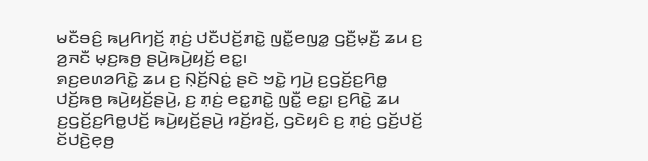ꤗꤢꤪꤋꤢꤨ꤬ ꤒꤣ꤬ꤖꤚꤢꤩ꤬ ꤊ꤫ꤢꤦ꤬ ꤓꤢꤪꤓꤢꤩ꤬ꤊꤢꤧ꤭ ꤜꤢꤪ꤭ꤕꤜꤤ꤭ ꤞꤢꤪ꤬ꤗ꤫ꤢꤪ꤬ ꤘꤣ ꤢ꤬ ꤤ꤬ꤏꤢꤪ ꤗ꤫ꤢ꤬ꤒꤥ꤬ ꤔꤣꤧ꤬ꤒꤣꤧ꤬ꤟꤢꤩ꤬ ꤕꤢ꤭꤯
ꤎꤢ꤬ꤕꤛꤤꤖꤢꤧ꤭ ꤘꤣ ꤢ꤬ ꤡ꤫ꤢꤩ꤬ꤡꤢꤦ꤭ ꤔꤢꤧ ꤠꤢꤧ꤭ ꤚꤣꤧ꤬ ꤢ꤬ꤞꤢꤩ꤬ꤢ꤬ꤖꤥ꤭ ꤓꤢꤩ꤬ꤒꤥ꤬ ꤒꤣꤧ꤬ꤟꤢꤩ꤬ꤔꤣꤧ꤬, ꤢ꤬ ꤊ꤫ꤢꤦ꤬ ꤕꤢ꤭ꤊꤢꤧ꤭ ꤜꤢꤪ꤭ ꤕꤢ꤭꤯ ꤢ꤬ꤖꤢꤧ꤭ ꤘꤣ ꤢ꤬ꤞꤢꤩ꤬ꤢ꤬ꤖꤥ꤭ꤓꤢꤩ꤬ ꤒꤣꤧ꤬ꤟꤢꤩ꤬ꤔꤣꤧ꤬ ꤙꤢꤩ꤬ꤙꤢꤩ꤬, ꤞꤢꤧꤟꤢꤨ ꤢ꤬ ꤊ꤫ꤢꤦ꤬ ꤞꤢꤩ꤬ꤓꤢꤩ꤬ ꤢꤩꤓꤢꤧ꤬ꤕ꤫ꤥ꤬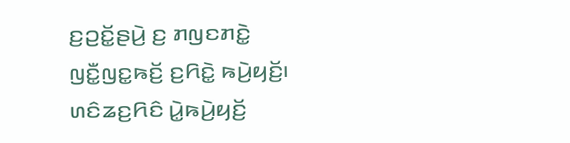ꤢ꤬ꤑꤢꤩ꤭ꤔꤣꤧ꤬ ꤢ꤬ ꤊꤜꤢꤊꤢꤧ꤭ ꤜꤢꤪ꤭ꤜꤢ꤭ꤒꤢꤩ꤬ ꤢ꤬ꤖꤢꤧ꤭ ꤒꤣꤧ꤬ꤟꤢꤩ꤬꤯
ꤛꤢꤨꤘꤢ꤬ꤖꤢꤨ ꤣꤧ꤭ꤒꤣꤧ꤬ꤟꤢꤩ꤬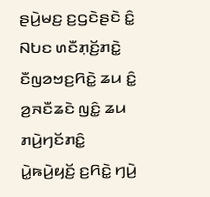ꤔꤣꤧ꤬ꤗꤢ꤬ ꤢ꤬ꤞꤢꤧꤔꤢꤧ ꤢꤨ꤭ ꤡꤝꤢ ꤛꤢꤪꤊ꤫ꤢꤩ꤬ꤊꤢꤧ꤭ ꤢꤪꤜꤤꤠꤢ꤬ꤖꤢꤧ꤭ ꤘꤣ ꤢꤨ꤭ ꤤ꤬ꤏꤢꤪꤘꤢꤧ ꤜꤢꤨ꤭ ꤘꤣ ꤊꤣꤧ꤬ꤚꤢꤩꤊꤢꤨ꤭ ꤣꤧ꤭ꤒꤣꤧ꤬ꤟꤢꤩ꤬ ꤢ꤬ꤖꤢꤧ꤭ ꤚꤣꤧ꤬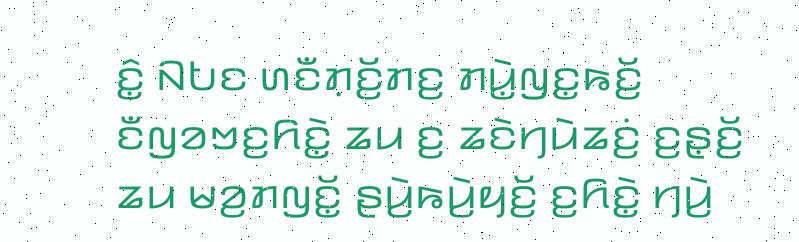ꤢꤨ꤭ ꤡꤝꤢ ꤛꤢꤪꤊ꤫ꤢꤩ꤬ꤊꤢ꤬ ꤊꤣꤧ꤭ꤜꤢ꤭ꤒꤢꤩ꤬ ꤢꤪꤜꤤꤠꤢ꤬ꤖꤢꤧ꤭ ꤘꤣ ꤢ꤬ ꤘꤢꤧꤚꤣꤧꤘꤢꤦ꤬ ꤢ꤬ꤔ꤫ꤢꤩ꤬ ꤘꤣ ꤗꤤ꤬ꤊꤜꤢꤩ꤭ ꤔꤣꤧ꤬ꤒꤣꤧ꤬ꤟꤢꤩ꤬ ꤢ꤬ꤖꤢꤧ꤭ ꤚꤣꤧ꤬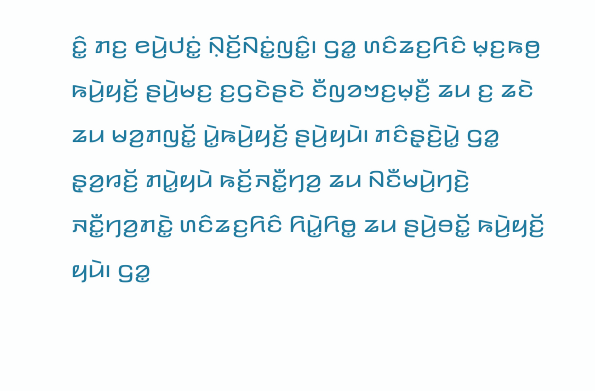ꤢꤨ꤭ ꤊꤢ꤬ ꤕꤣꤧ꤬ꤓꤢꤦ꤭ ꤡ꤫ꤢꤩ꤬ꤡꤢꤦ꤭ꤜꤢꤨ꤭꤯ ꤞꤤ꤭ ꤛꤢꤨꤘꤢ꤬ꤖꤢꤨ ꤗ꤫ꤢ꤬ꤒꤥ꤬ ꤒꤣꤧ꤬ꤟꤢꤩ꤬ ꤔꤣꤧ꤬ꤗꤢ꤬ ꤢ꤬ꤞꤢꤧꤔꤢꤧ ꤢꤪꤜꤤꤠꤢ꤬ꤗ꤫ꤢꤪ꤬ ꤘꤣ ꤢ꤬ ꤘꤢꤧ ꤘꤣ ꤗꤤ꤬ꤊꤜꤢꤩ꤭ ꤣꤧ꤭ꤒꤣꤧ꤬ꤟꤢꤩ꤬ ꤔꤣꤧ꤬ꤟꤣꤧ꤯ ꤊꤢꤨꤔ꤫ꤢꤧ꤬ꤣꤧ꤭ ꤞꤤ꤭ ꤔ꤫ꤤ꤬ꤙꤢꤩ꤬ ꤊꤣꤧ꤭ꤟꤣꤧ ꤒꤢꤩ꤬ꤏꤢꤪ꤭ꤚꤤ꤬ ꤘꤣ ꤡꤢꤪꤗꤣꤧ꤬ꤚꤢꤧ꤬ ꤏꤢꤪ꤭ꤚꤤ꤬ꤊꤢꤧ꤭ ꤛꤢꤨꤘꤢ꤬ꤖꤢꤨ ꤖꤣꤧ꤭ꤖꤥ꤭ ꤘꤣ ꤔꤣꤧ꤬ꤋꤢꤩ꤭ ꤒꤣꤧ꤬ꤟꤢꤩ꤬ ꤟꤣꤧ꤯ ꤞꤤ꤭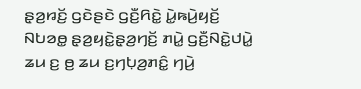ꤔ꤫ꤤ꤬ꤙꤢꤩ꤬ ꤞꤢꤧꤔꤢꤧ ꤞꤢꤪ꤬ꤖꤢꤧ꤭ ꤣꤧ꤭ꤒꤣꤧ꤬ꤟꤢꤩ꤬ ꤡꤝꤤꤥ꤭ ꤔ꤫ꤤ꤬ꤟꤢꤧ꤭ꤔ꤫ꤤ꤬ꤚꤢꤩ꤬ ꤊꤣꤧ꤭ ꤞꤢꤪ꤬ꤡꤢꤧ꤭ꤓꤣꤧ꤭ ꤘꤣ ꤢ꤬ ꤥ꤬ ꤘꤣ ꤢ꤬ꤚꤝ꤫ꤤ꤬ꤊꤢꤨ꤭ ꤚꤣꤧ꤬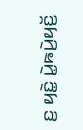ꤢ꤬ ꤟꤢꤧ꤭ ꤣꤧ꤭ꤒꤣꤧ꤬ꤟꤢꤩ꤬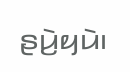ꤔꤣꤧ꤬ꤟꤣꤧ꤯